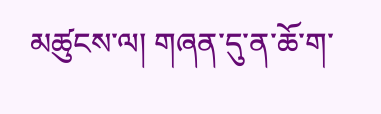མཚུངས་ལ། གཞན་དུ་ན་ཆོ་ག་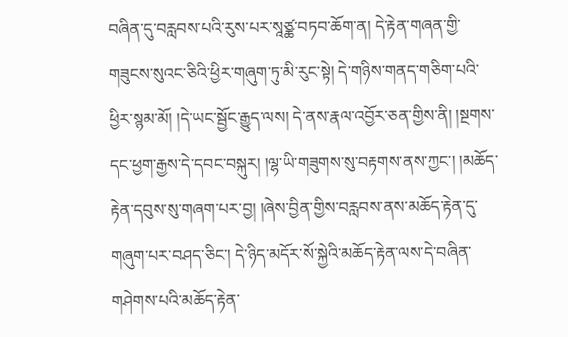བཞིན་དུ་བརླབས་པའི་རུས་པར་སཱཙྪ་བཏབ་ཆོག་ན། དེ་རྟེན་གཞན་གྱི་གཟུངས་སུའང་ཅིའི་ཕྱིར་གཞུག་ཏུ་མི་རུང་སྟེ། དེ་གཉིས་གནད་གཅིག་པའི་ཕྱིར་སྙམ་མོ། །དེ་ཡང་སྦྱོང་རྒྱུད་ལས། དེ་ནས་རྣལ་འབྱོར་ཅན་གྱིས་ནི། །སྔགས་དང་ཕྱག་རྒྱས་དེ་དབང་བསྐུར། །ལྷ་ཡི་གཟུགས་སུ་བརྟགས་ནས་ཀྱང་། །མཆོད་རྟེན་དབུས་སུ་གཞག་པར་བྱ། །ཞེས་བྱིན་གྱིས་བརླབས་ནས་མཆོད་རྟེན་དུ་གཞུག་པར་བཤད་ཅིང་། དེ་ཉིད་མདོར་སོ་སྐྱེའི་མཆོད་རྟེན་ལས་དེ་བཞིན་གཤེགས་པའི་མཆོད་རྟེན་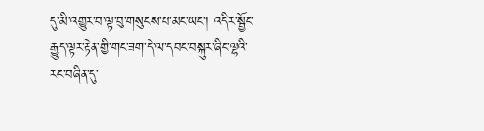དུ་མི་འགྱུར་བ་ལྟ་བུ་གསུངས་པ་མང་ཡང་། འདིར་སྦྱོང་རྒྱུད་ལྟར་རྟེན་གྱི་གང་ཟག་དེ་ལ་དབང་བསྐུར་ཞིང་ལྷའི་རང་བཞིན་དུ་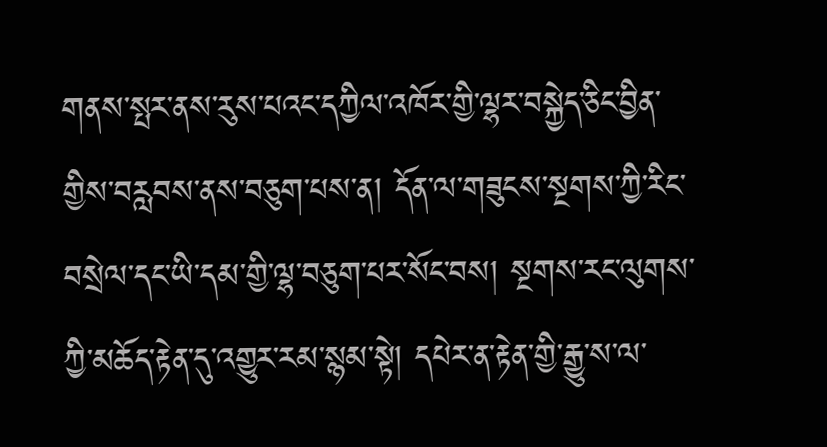གནས་སྤར་ནས་རུས་པའང་དཀྱིལ་འཁོར་གྱི་ལྷར་བསྐྱེད་ཅིང་བྱིན་གྱིས་བརླབས་ནས་བཅུག་པས་ན། དོན་ལ་གཟུངས་སྔགས་ཀྱི་རིང་བསྲེལ་དང་ཡི་དམ་གྱི་ལྷ་བཅུག་པར་སོང་བས། སྔགས་རང་ལུགས་ཀྱི་མཆོད་རྟེན་དུ་འགྱུར་རམ་སྙམ་སྟེ། དཔེར་ན་རྟེན་གྱི་རྒྱུ་ས་ལ་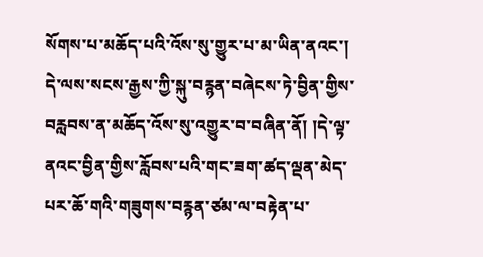སོགས་པ་མཆོད་པའི་འོས་སུ་གྱུར་པ་མ་ཡིན་ནའང་། དེ་ལས་སངས་རྒྱས་ཀྱི་སྐུ་བརྙན་བཞེངས་ཏེ་བྱིན་གྱིས་བརླབས་ན་མཆོད་འོས་སུ་འགྱུར་བ་བཞིན་ནོ། །དེ་ལྟ་ནའང་བྱིན་གྱིས་རློབས་པའི་གང་ཟག་ཚད་ལྡན་མེད་པར་ཆོ་གའི་གཟུགས་བརྙན་ཙམ་ལ་བརྟེན་པ་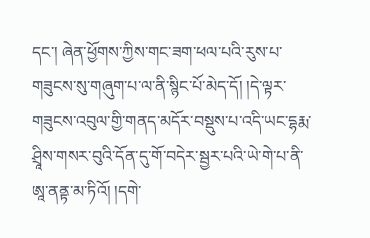དང་། ཞེན་ཕྱོགས་ཀྱིས་གང་ཟག་ཕལ་པའི་རུས་པ་གཟུངས་སུ་གཞུག་པ་ལ་ནི་སྙིང་པོ་མེད་དོ། །དེ་ལྟར་གཟུངས་འབུལ་གྱི་གནད་མདོར་བསྡུས་པ་འདི་ཡང་དྷརྨ་ཤྲཱིས་གསར་བུའི་དོན་དུ་གོ་བདེར་སྦྱར་པའི་ཡེ་གེ་པ་ནི་ཨཱ་ནནྟ་མ་ཏིའོ། །དགེ་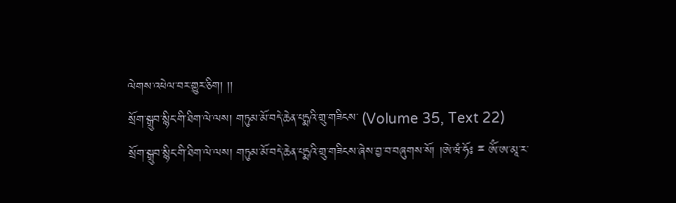ལེགས་འཕེལ་བར་གྱུར་ཅིག། །།
སྲོག་སྒྲུབ་སྙིང་གི་ཐིག་ལེ་ལས། གཏུམ་མོ་བདེ་ཆེན་པདྨའི་གྲུ་གཟིངས་ (Volume 35, Text 22)
སྲོག་སྒྲུབ་སྙིང་གི་ཐིག་ལེ་ལས། གཏུམ་མོ་བདེ་ཆེན་པདྨའི་གྲུ་གཟིངས་ཞེས་བྱ་བ་བཞུགས་སོ། །ཨེ་ཝཾ་ཧོཿ ྈ ཨོཾ་ཨ་མཱ་ར་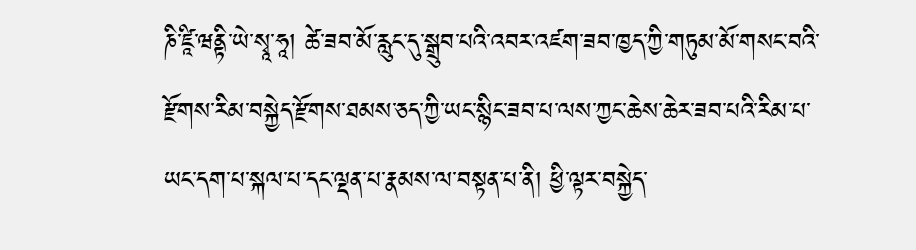ཎི་ཛཱི་ཝནྟི་ཡེ་སྭཱ་ཧཱ། ཚེ་ཟབ་མོ་རླུང་དུ་སྒྲུབ་པའི་འབར་འཛག་ཟབ་ཁྱད་ཀྱི་གཏུམ་མོ་གསང་བའི་རྫོགས་རིམ་བསྐྱེད་རྫོགས་ཐམས་ཅད་ཀྱི་ཡང་སྙིང་ཟབ་པ་ལས་ཀྱང་ཆེས་ཆེར་ཟབ་པའི་རིམ་པ་ཡང་དག་པ་སྐལ་པ་དང་ལྡན་པ་རྣམས་ལ་བསྟན་པ་ནི། ཕྱི་ལྟར་བསྐྱེད་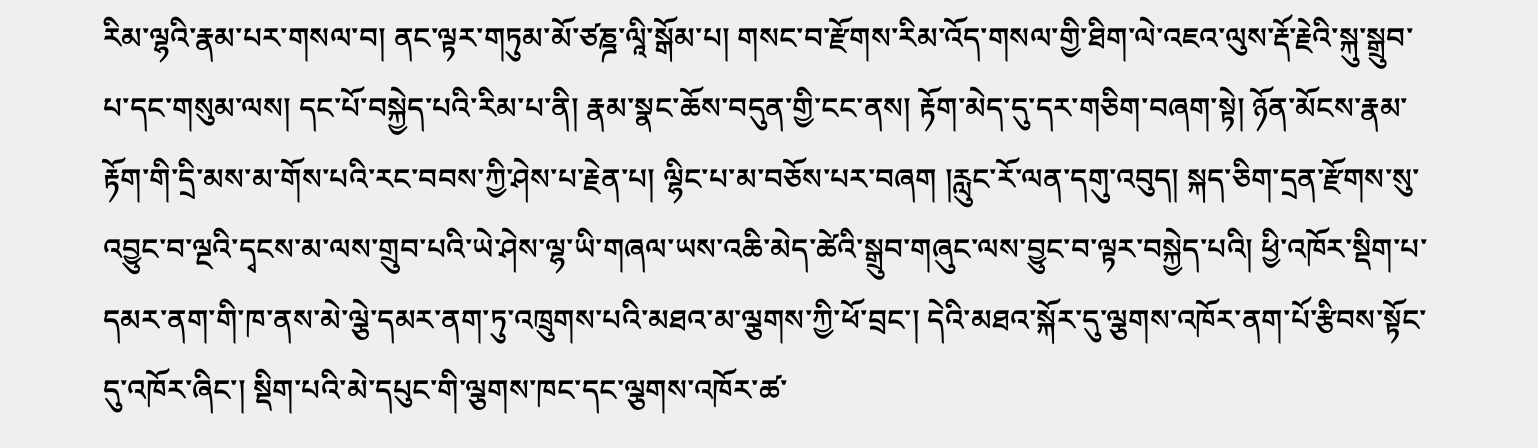རིམ་ལྷའི་རྣམ་པར་གསལ་བ། ནང་ལྟར་གཏུམ་མོ་ཙཎྜ་ལཱི་སྒོམ་པ། གསང་བ་རྫོགས་རིམ་འོད་གསལ་གྱི་ཐིག་ལེ་འཇའ་ལུས་རྡོ་རྗེའི་སྐུ་སྒྲུབ་པ་དང་གསུམ་ལས། དང་པོ་བསྐྱེད་པའི་རིམ་པ་ནི། རྣམ་སྣང་ཆོས་བདུན་གྱི་ངང་ནས། རྟོག་མེད་དུ་དར་གཅིག་བཞག་སྟེ། ཉོན་མོངས་རྣམ་རྟོག་གི་དྲི་མས་མ་གོས་པའི་རང་བབས་ཀྱི་ཤེས་པ་རྗེན་པ། ལྷིང་པ་མ་བཅོས་པར་བཞག །རླུང་རོ་ལན་དགུ་འབུད། སྐད་ཅིག་དྲན་རྫོགས་སུ་འབྱུང་བ་ལྔའི་དྭངས་མ་ལས་གྲུབ་པའི་ཡེ་ཤེས་ལྷ་ཡི་གཞལ་ཡས་འཆི་མེད་ཚེའི་སྒྲུབ་གཞུང་ལས་བྱུང་བ་ལྟར་བསྐྱེད་པའི། ཕྱི་འཁོར་སྡིག་པ་དམར་ནག་གི་ཁ་ནས་མེ་ལྕེ་དམར་ནག་ཏུ་འཁྲུགས་པའི་མཐའ་མ་ལྕགས་ཀྱི་ཕོ་བྲང་། དེའི་མཐའ་སྐོར་དུ་ལྕགས་འཁོར་ནག་པོ་རྩིབས་སྟོང་དུ་འཁོར་ཞིང་། སྡིག་པའི་མེ་དཔུང་གི་ལྕགས་ཁང་དང་ལྕགས་འཁོར་ཚ་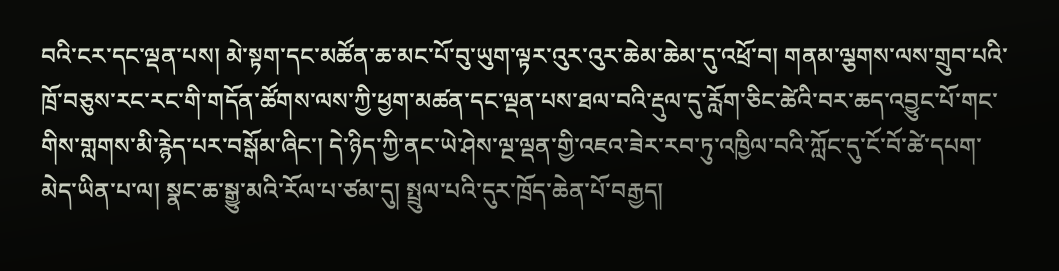བའི་ངར་དང་ལྡན་པས། མེ་སྟག་དང་མཚོན་ཆ་མང་པོ་བུ་ཡུག་ལྟར་འུར་འུར་ཆེམ་ཆེམ་དུ་འཕྲོ་བ། གནམ་ལྕགས་ལས་གྲུབ་པའི་ཁྲོ་བཅུས་རང་རང་གི་གདོན་ཚོགས་ལས་ཀྱི་ཕྱག་མཚན་དང་ལྡན་པས་ཐལ་བའི་རྡུལ་དུ་རློག་ཅིང་ཚེའི་བར་ཆད་འབྱུང་པོ་གང་གིས་གླགས་མི་རྙེད་པར་བསྒོམ་ཞིང་། དེ་ཉིད་ཀྱི་ནང་ཡེ་ཤེས་ལྔ་ལྡན་གྱི་འཇའ་ཟེར་རབ་ཏུ་འཁྱིལ་བའི་ཀློང་དུ་ངོ་བོ་ཚེ་དཔག་མེད་ཡིན་པ་ལ། སྣང་ཆ་སྒྱུ་མའི་རོལ་པ་ཙམ་དུ། སྤྲུལ་པའི་དུར་ཁྲོད་ཆེན་པོ་བརྒྱད།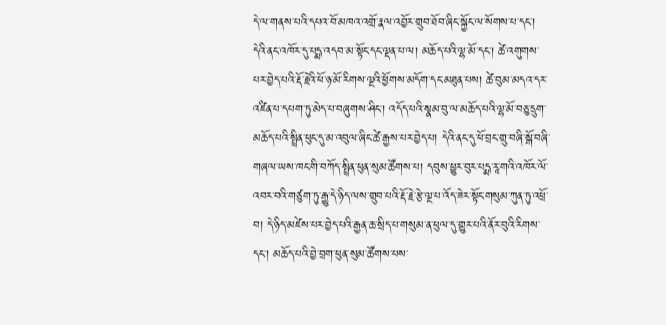དེ་ལ་གནས་པའི་དཔའ་བོ་མཁའ་འགྲོ་རྣལ་འབྱོར་གྲུབ་ཐོབ་ཞིང་སྐྱོང་ལ་སོགས་པ་དང་། དེའི་ནང་འཁོར་དུ་པདྨ་འདབ་མ་སྟོང་དང་ལྡན་པ་ལ། མཆོད་པའི་ལྷ་མོ་དང་། ཚེ་འགུགས་པར་བྱེད་པའི་རྡོ་རྗེའི་ཕོ་ཉ་མོ་རིགས་ལྔའི་ཕྱོགས་མདོག་དང་མཐུན་པས། ཚེ་བུམ་མདའ་དར་འཛིན་པ་དཔག་ཏུ་མེད་པ་བཞུགས་ཤིང་། འདོད་པའི་སྣམ་བུ་ལ་མཆོད་པའི་ལྷ་མོ་བཅུ་དྲུག་མཆོད་པའི་སྤྲིན་ཕུང་དུ་མ་འབུལ་ཞིང་ཚེ་རྒྱས་པར་བྱེད་པ། དེའི་ནང་དུ་ཕོ་བྲང་གྲུ་བཞི་སྒོ་བཞི་གཞལ་ཡས་ཁང་གི་བཀོད་སྤྲིན་ཕུན་སུམ་ཚོགས་པ། དབུས་ཕྱུར་བུར་པདྨ་རཱ་གའི་འཁོར་ལོ་འབར་བའི་གཙུག་ཏུ་རྒྱུ་དེ་ཉིད་ལས་གྲུབ་པའི་རྡོ་རྗེ་རྩེ་ལྔ་པ་འོད་ཟེར་སྟོང་གསུམ་ཀུན་ཏུ་འཕྲོ་བ། དེ་ཉིད་མཛེས་པར་བྱེད་པའི་རྒྱན་ཆ་སྲིད་པ་གསུམ་ན་ཕུལ་དུ་གྱུར་པའི་ནོར་བུའི་རིགས་དང་། མཆོད་པའི་བྱེ་བྲག་ཕུན་སུམ་ཚོགས་པས་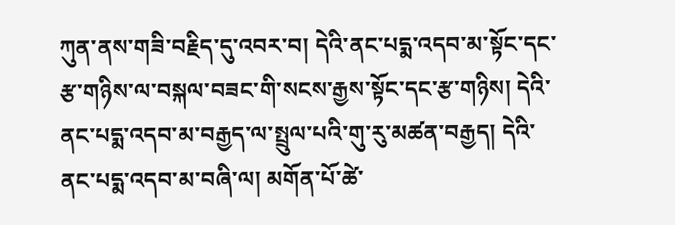ཀུན་ནས་གཟི་བརྗིད་དུ་འབར་བ། དེའི་ནང་པདྨ་འདབ་མ་སྟོང་དང་རྩ་གཉིས་ལ་བསྐལ་བཟང་གི་སངས་རྒྱས་སྟོང་དང་རྩ་གཉིས། དེའི་ནང་པདྨ་འདབ་མ་བརྒྱད་ལ་སྤྲུལ་པའི་གུ་རུ་མཚན་བརྒྱད། དེའི་ནང་པདྨ་འདབ་མ་བཞི་ལ། མགོན་པོ་ཚེ་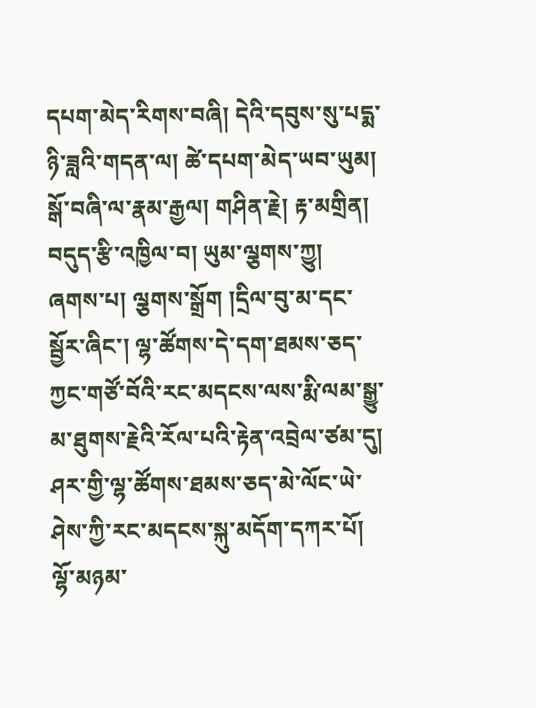དཔག་མེད་རིགས་བཞི། དེའི་དབུས་སུ་པདྨ་ཉི་ཟླའི་གདན་ལ། ཚེ་དཔག་མེད་ཡབ་ཡུམ། སྒོ་བཞི་ལ་རྣམ་རྒྱལ། གཤིན་རྗེ། རྟ་མགྲིན། བདུད་རྩི་འཁྱིལ་བ། ཡུམ་ལྕགས་ཀྱུ། ཞགས་པ། ལྕགས་སྒྲོག །དྲིལ་བུ་མ་དང་སྦྱོར་ཞིང་། ལྷ་ཚོགས་དེ་དག་ཐམས་ཅད་ཀྱང་གཙོ་བོའི་རང་མདངས་ལས་རྨི་ལམ་སྒྱུ་མ་ཐུགས་རྗེའི་རོལ་པའི་རྟེན་འབྲེལ་ཙམ་དུ། ཤར་གྱི་ལྷ་ཚོགས་ཐམས་ཅད་མེ་ལོང་ཡེ་ཤེས་ཀྱི་རང་མདངས་སྐུ་མདོག་དཀར་པོ། ལྷོ་མཉམ་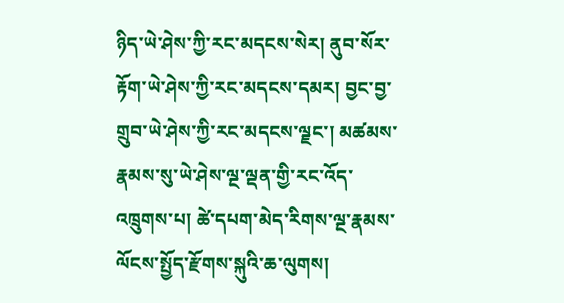ཉིད་ཡེ་ཤེས་ཀྱི་རང་མདངས་སེར། ནུབ་སོར་རྟོག་ཡེ་ཤེས་ཀྱི་རང་མདངས་དམར། བྱང་བྱ་གྲུབ་ཡེ་ཤེས་ཀྱི་རང་མདངས་ལྗང་། མཚམས་རྣམས་སུ་ཡེ་ཤེས་ལྔ་ལྡན་གྱི་རང་འོད་འཁྲུགས་པ། ཚེ་དཔག་མེད་རིགས་ལྔ་རྣམས་ལོངས་སྤྱོད་རྫོགས་སྐུའི་ཆ་ལུགས།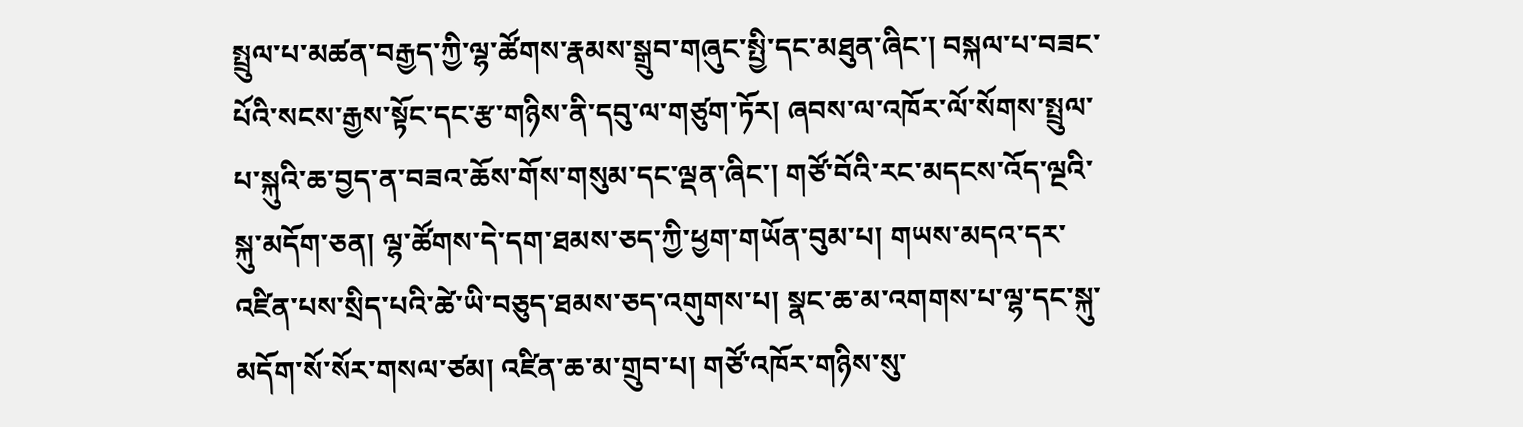སྤྲུལ་པ་མཚན་བརྒྱད་ཀྱི་ལྷ་ཚོགས་རྣམས་སྒྲུབ་གཞུང་སྤྱི་དང་མཐུན་ཞིང་། བསྐལ་པ་བཟང་པོའི་སངས་རྒྱས་སྟོང་དང་རྩ་གཉིས་ནི་དབུ་ལ་གཙུག་ཏོར། ཞབས་ལ་འཁོར་ལོ་སོགས་སྤྲུལ་པ་སྐུའི་ཆ་བྱད་ན་བཟའ་ཆོས་གོས་གསུམ་དང་ལྡན་ཞིང་། གཙོ་བོའི་རང་མདངས་འོད་ལྔའི་སྐུ་མདོག་ཅན། ལྷ་ཚོགས་དེ་དག་ཐམས་ཅད་ཀྱི་ཕྱག་གཡོན་བུམ་པ། གཡས་མདའ་དར་འཛིན་པས་སྲིད་པའི་ཚེ་ཡི་བཅུད་ཐམས་ཅད་འགུགས་པ། སྣང་ཆ་མ་འགགས་པ་ལྷ་དང་སྐུ་མདོག་སོ་སོར་གསལ་ཙམ། འཛིན་ཆ་མ་གྲུབ་པ། གཙོ་འཁོར་གཉིས་སུ་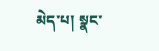མེད་པ། སྣང་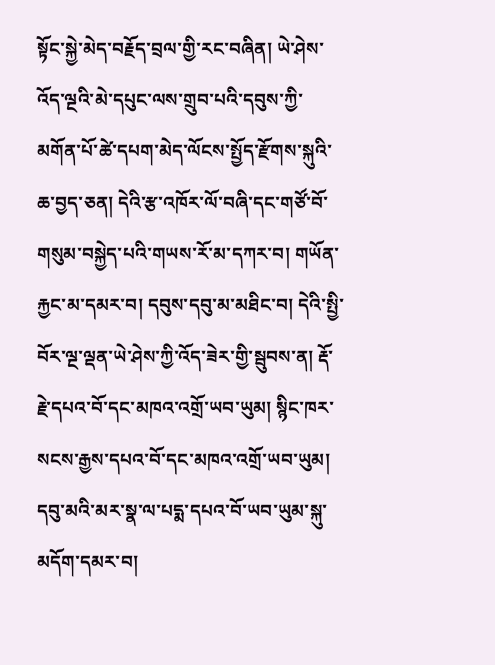སྟོང་སྐྱེ་མེད་བརྗོད་བྲལ་གྱི་རང་བཞིན། ཡེ་ཤེས་འོད་ལྔའི་མེ་དཔུང་ལས་གྲུབ་པའི་དབུས་ཀྱི་མགོན་པོ་ཚེ་དཔག་མེད་ལོངས་སྤྱོད་རྫོགས་སྐུའི་ཆ་བྱད་ཅན། དེའི་རྩ་འཁོར་ལོ་བཞི་དང་གཙོ་བོ་གསུམ་བསྐྱེད་པའི་གཡས་རོ་མ་དཀར་བ། གཡོན་རྐྱང་མ་དམར་བ། དབུས་དབུ་མ་མཐིང་བ། དེའི་སྤྱི་བོར་ལྔ་ལྡན་ཡེ་ཤེས་ཀྱི་འོད་ཟེར་གྱི་སྦུབས་ན། རྡོ་རྗེ་དཔའ་བོ་དང་མཁའ་འགྲོ་ཡབ་ཡུམ། སྙིང་ཁར་སངས་རྒྱས་དཔའ་བོ་དང་མཁའ་འགྲོ་ཡབ་ཡུམ། དབུ་མའི་མར་སྣ་ལ་པདྨ་དཔའ་བོ་ཡབ་ཡུམ་སྐུ་མདོག་དམར་བ།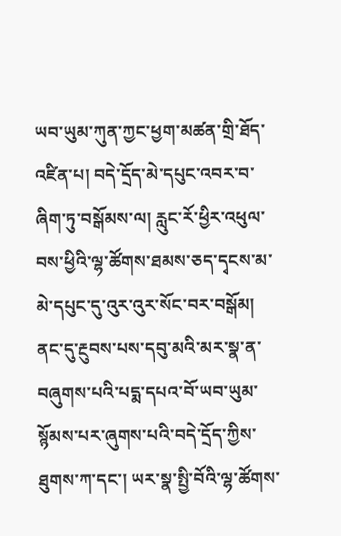ཡབ་ཡུམ་ཀུན་ཀྱང་ཕྱག་མཚན་གྲི་ཐོད་འཛིན་པ། བདེ་དྲོད་མེ་དཔུང་འབར་བ་ཞིག་ཏུ་བསྒོམས་ལ། རླུང་རོ་ཕྱིར་འཕུལ་བས་ཕྱིའི་ལྷ་ཚོགས་ཐམས་ཅད་དྭངས་མ་མེ་དཔུང་དུ་འུར་འུར་སོང་བར་བསྒོམ། ནང་དུ་རྔུབས་པས་དབུ་མའི་མར་སྣ་ན་བཞུགས་པའི་པདྨ་དཔའ་བོ་ཡབ་ཡུམ་སྙོམས་པར་ཞུགས་པའི་བདེ་དྲོད་ཀྱིས་ཐུགས་ཀ་དང་། ཡར་སྣ་སྤྱི་བོའི་ལྷ་ཚོགས་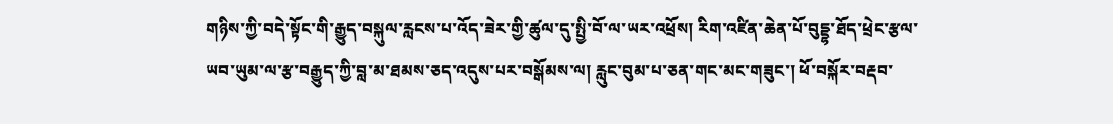གཉིས་ཀྱི་བདེ་སྟོང་གི་རྒྱུད་བསྐུལ་རླངས་པ་འོད་ཟེར་གྱི་ཚུལ་དུ་སྤྱི་བོ་ལ་ཡར་འཕྲོས། རིག་འཛིན་ཆེན་པོ་བུདྡྷ་ཐོད་ཕྲེང་རྩལ་ཡབ་ཡུམ་ལ་རྩ་བརྒྱུད་ཀྱི་བླ་མ་ཐམས་ཅད་འདུས་པར་བསྒོམས་ལ། རླུང་བུམ་པ་ཅན་གང་མང་གཟུང་། ཕོ་བསྐོར་བརྡབ་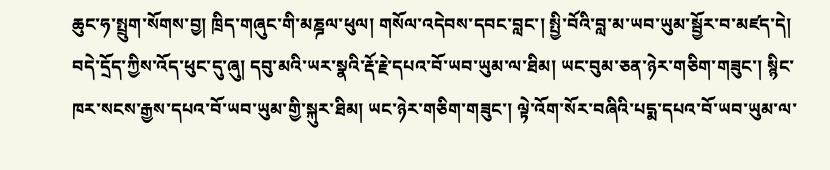ཆུང་ཧ་སྤྲུག་སོགས་བྱ། ཁྲིད་གཞུང་གི་མཎྜལ་ཕུལ། གསོལ་འདེབས་དབང་བླང་། སྤྱི་བོའི་བླ་མ་ཡབ་ཡུམ་སྦྱོར་བ་མཛད་དེ། བདེ་དྲོད་ཀྱིས་འོད་ཕུང་དུ་ཞུ། དབུ་མའི་ཡར་སྣའི་རྡོ་རྗེ་དཔའ་བོ་ཡབ་ཡུམ་ལ་ཐིམ། ཡང་བུམ་ཅན་ཉེར་གཅིག་གཟུང་། སྙིང་ཁར་སངས་རྒྱས་དཔའ་བོ་ཡབ་ཡུམ་གྱི་སྐུར་ཐིམ། ཡང་ཉེར་གཅིག་གཟུང་། ལྟེ་འོག་སོར་བཞིའི་པདྨ་དཔའ་བོ་ཡབ་ཡུམ་ལ་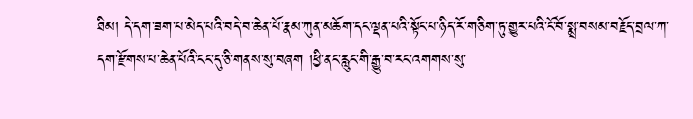ཐིམ། དེ་དག་ཟག་པ་མེད་པའི་བདེ་བ་ཆེན་པོ་རྣམ་ཀུན་མཆོག་དང་ལྡན་པའི་སྟོང་པ་ཉིད་རོ་གཅིག་ཏུ་གྱུར་པའི་ངོ་བོ་སྨྲ་བསམ་བརྗོད་བྲལ་ཀ་དག་རྫོགས་པ་ཆེན་པོའི་ངང་དུ་ཅི་གནས་སུ་བཞག །ཕྱི་ནང་རླུང་གི་རྒྱུ་བ་རང་འགགས་སུ་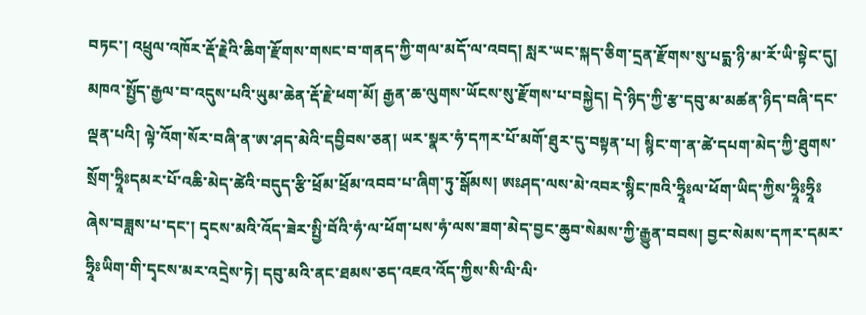བཏང་། འཕྲུལ་འཁོར་རྡོ་རྗེའི་ཆིག་རྫོགས་གསང་བ་གནད་ཀྱི་གལ་མདོ་ལ་འབད། སླར་ཡང་སྐད་ཅིག་དྲན་རྫོགས་སུ་པདྨ་ཉི་མ་རོ་ཡི་སྟེང་དུ། མཁའ་སྤྱོད་རྒྱལ་བ་འདུས་པའི་ཡུམ་ཆེན་རྡོ་རྗེ་ཕག་མོ། རྒྱན་ཆ་ལུགས་ཡོངས་སུ་རྫོགས་པ་བསྐྱེད། དེ་ཉིད་ཀྱི་རྩ་དབུ་མ་མཚན་ཉིད་བཞི་དང་ལྡན་པའི། ལྟེ་འོག་སོར་བཞི་ན་ཨ་ཤད་མེའི་དབྱིབས་ཅན། ཡར་སྣར་ཧཾ་དཀར་པོ་མགོ་ཐུར་དུ་བསྟན་པ། སྙིང་ག་ན་ཚེ་དཔག་མེད་ཀྱི་ཐུགས་སྲོག་ཧྲཱིཿདམར་པོ་འཆི་མེད་ཚེའི་བདུད་རྩི་ཕྲོམ་ཕྲོམ་འབབ་པ་ཞིག་ཏུ་སྒོམས། ཨཿཤད་ལས་མེ་འབར་སྙིང་ཁའི་ཧྲཱིཿལ་ཕོག་ཡིད་ཀྱིས་ཧྲཱིཿཧྲཱིཿཞེས་བཟླས་པ་དང་། དྭངས་མའི་འོད་ཟེར་སྤྱི་བོའི་ཧཾ་ལ་ཕོག་པས་ཧཾ་ལས་ཟག་མེད་བྱང་ཆུབ་སེམས་ཀྱི་རྒྱུན་བབས། བྱང་སེམས་དཀར་དམར་ཧྲཱིཿཡིག་གི་དྭངས་མར་འདྲེས་ཏེ། དབུ་མའི་ནང་ཐམས་ཅད་འཇའ་འོད་ཀྱིས་སི་ལི་ལི་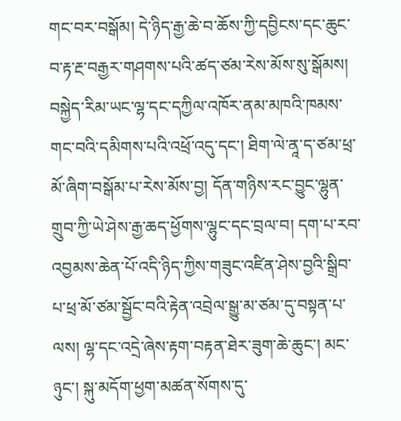གང་བར་བསྒོམ། དེ་ཉིད་རྒྱ་ཆེ་བ་ཆོས་ཀྱི་དབྱིངས་དང་ཆུང་བ་རྟ་རྔ་བརྒྱར་གཤགས་པའི་ཚད་ཙམ་རེས་མོས་སུ་སྒོམས། བསྐྱེད་རིམ་ཡང་ལྷ་དང་དཀྱིལ་འཁོར་ནམ་མཁའི་ཁམས་གང་བའི་དམིགས་པའི་འཕྲོ་འདུ་དང་། ཐིག་ལེ་ནཱ་ད་ཙམ་ཕྲ་མོ་ཞིག་བསྒོམ་པ་རེས་མོས་བྱ། དོན་གཉིས་རང་བྱུང་ལྷུན་གྲུབ་ཀྱི་ཡེ་ཤེས་རྒྱ་ཆད་ཕྱོགས་ལྷུང་དང་བྲལ་བ། དག་པ་རབ་འབྱམས་ཆེན་པོ་འདི་ཉིད་ཀྱིས་གཟུང་འཛིན་ཤེས་བྱའི་སྒྲིབ་པ་ཕྲ་མོ་ཙམ་སྦྱོང་བའི་རྟེན་འབྲེལ་སྒྱུ་མ་ཙམ་དུ་བསྟན་པ་ལས། ལྷ་དང་འདྲེ་ཞེས་རྟག་བརྟན་ཐེར་ཟུག་ཆེ་ཆུང་། མང་ཉུང་། སྐུ་མདོག་ཕྱག་མཚན་སོགས་དུ་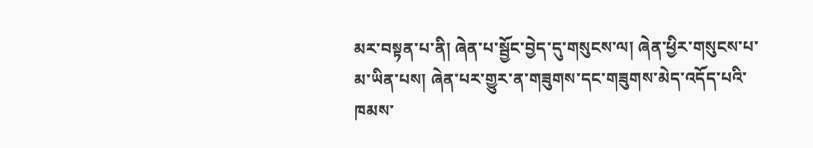མར་བསྟན་པ་ནི། ཞེན་པ་སྦྱོང་བྱེད་དུ་གསུངས་ལ། ཞེན་ཕྱིར་གསུངས་པ་མ་ཡིན་པས། ཞེན་པར་གྱུར་ན་གཟུགས་དང་གཟུགས་མེད་འདོད་པའི་ཁམས་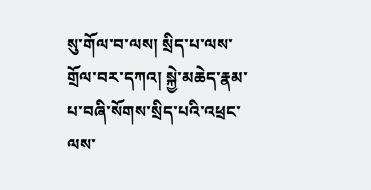སུ་གོལ་བ་ལས། སྲིད་པ་ལས་གྲོལ་བར་དཀའ། སྐྱེ་མཆེད་རྣམ་པ་བཞི་སོགས་སྲིད་པའི་འཕྲང་ལས་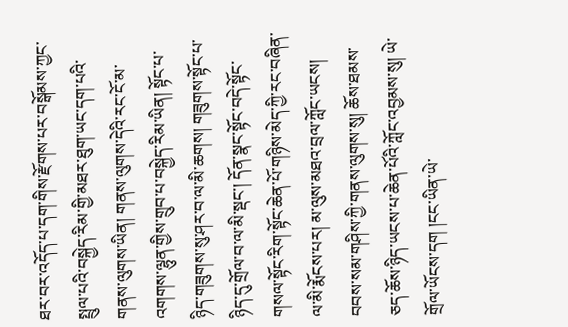ཐར་བར་འདོད་པ་དག་གིས་རྫོགས་པར་བསྒོམས་ཀྱང་སྤྲུལ་པའི་བསྐྱེད་རིམ་གྱི་མཐར་ཐུག་ཡང་དག་པའི་གནས་ལུགས་ཡིན། གནས་ལུགས་དེའི་རང་ངོ་མ་འགགས་ལྷུན་གྱིས་གྲུབ་པ་བསྐྱེད་རིམ་ཡིན། སྟོང་པ་ཉིད་གཟུགས་སུ་ཤར་བ་ལ་མི་ཆགས། གཟུགས་སྟོང་པ་ཉིད་དུ་གྲོལ་བ་ལ་མི་སྡང་། དོན་སྣང་སྟོང་བདེ་སྟོང་གསལ་སྟོང་རིག་སྟོང་ཆེན་པོ་གཉིས་མེད་ཀྱི་རང་བཞིན་ལ་མི་རྨོངས་པར། མ་ལུས་མཐའ་བྲལ་ཀློང་ཡངས། བབས་སམ་གཤིས་ཀྱི་གནས་ལུགས་སུ། ཆོས་ཐམས་ཅད་ཆོས་ཉིད་ཡངས་པ་ཆེན་པོའི་ཀློང་འབྱམས་སུ། ཡེ་གྲོལ་ཡོངས་དག །ངང་ཡིན་ཡེ་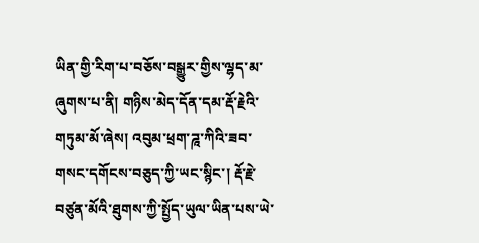ཡིན་གྱི་རིག་པ་བཅོས་བསྒྱུར་གྱིས་ལྷད་མ་ཞུགས་པ་ནི། གཉིས་མེད་དོན་དམ་རྡོ་རྗེའི་གཏུམ་མོ་ཞེས། འབུམ་ཕྲག་ཌཱ་ཀིའི་ཟབ་གསང་དགོངས་བཅུད་ཀྱི་ཡང་སྙིང་། རྡོ་རྗེ་བཙུན་མོའི་ཐུགས་ཀྱི་སྤྱོད་ཡུལ་ཡིན་པས་ཡེ་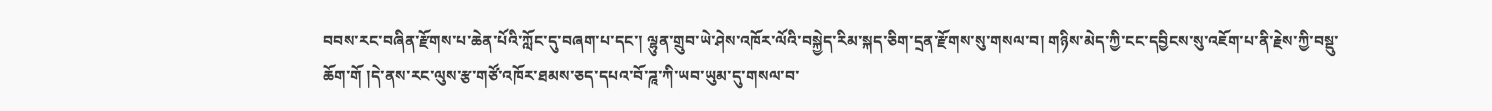བབས་རང་བཞིན་རྫོགས་པ་ཆེན་པོའི་ཀློང་དུ་བཞག་པ་དང་། ལྷུན་གྲུབ་ཡེ་ཤེས་འཁོར་ལོའི་བསྐྱེད་རིམ་སྐད་ཅིག་དྲན་རྫོགས་སུ་གསལ་བ། གཉིས་མེད་ཀྱི་ངང་དབྱིངས་སུ་འཇོག་པ་ནི་རྗེས་ཀྱི་བསྡུ་ཆོག་གོ །དེ་ནས་རང་ལུས་རྩ་གཙོ་འཁོར་ཐམས་ཅད་དཔའ་བོ་ཌཱ་ཀི་ཡབ་ཡུམ་དུ་གསལ་བ་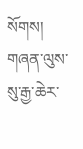སོགས། གཞན་ལུས་སུ་རྒྱ་ཆེར་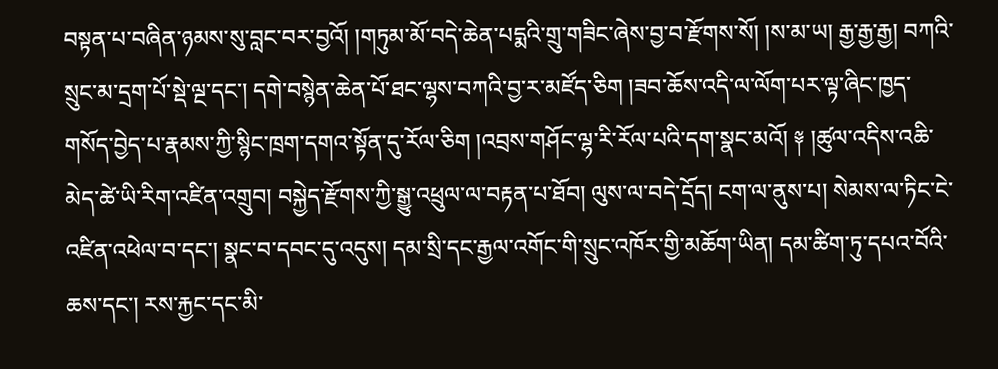བསྟན་པ་བཞིན་ཉམས་སུ་བླང་བར་བྱའོ། །གཏུམ་མོ་བདེ་ཆེན་པདྨའི་གྲུ་གཟིང་ཞེས་བྱ་བ་རྫོགས་སོ། །ས་མ་ཡ། རྒྱ་རྒྱ་རྒྱ། བཀའི་སྲུང་མ་དྲག་པོ་སྡེ་ལྔ་དང་། དགེ་བསྙེན་ཆེན་པོ་ཐང་ལྷས་བཀའི་བྱ་ར་མཛོད་ཅིག །ཟབ་ཆོས་འདི་ལ་ལོག་པར་ལྟ་ཞིང་ཁྱད་གསོད་བྱེད་པ་རྣམས་ཀྱི་སྙིང་ཁྲག་དགའ་སྟོན་དུ་རོལ་ཅིག །འབྲས་གཤོང་ལྷ་རི་རོལ་པའི་དག་སྣང་མའོ། ༈ །ཚུལ་འདིས་འཆི་མེད་ཚེ་ཡི་རིག་འཛིན་འགྲུབ། བསྐྱེད་རྫོགས་ཀྱི་སྒྱུ་འཕྲུལ་ལ་བརྟན་པ་ཐོབ། ལུས་ལ་བདེ་དྲོད། ངག་ལ་ནུས་པ། སེམས་ལ་ཏིང་ངེ་འཛིན་འཕེལ་བ་དང་། སྣང་བ་དབང་དུ་འདུས། དམ་སྲི་དང་རྒྱལ་འགོང་གི་སྲུང་འཁོར་གྱི་མཆོག་ཡིན། དམ་ཚིག་ཏུ་དཔའ་བོའི་ཆས་དང་། རས་རྐྱང་དང་མི་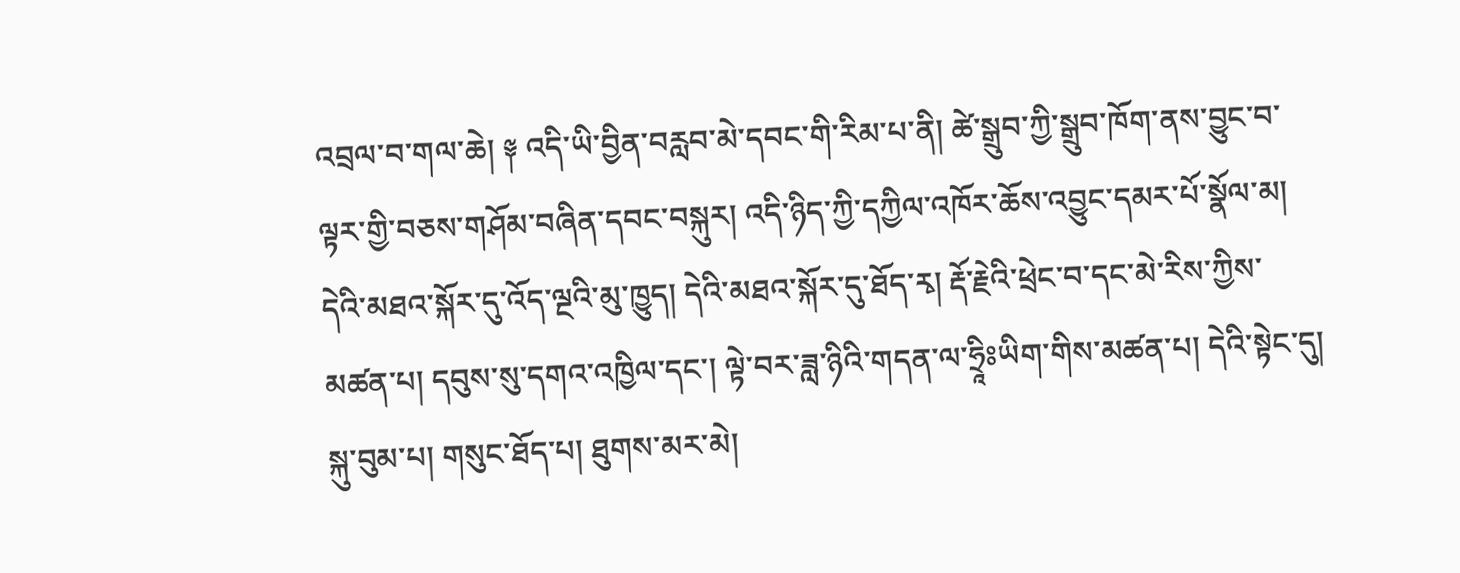འབྲལ་བ་གལ་ཆེ། ༈ འདི་ཡི་བྱིན་བརླབ་མེ་དབང་གི་རིམ་པ་ནི། ཚེ་སྒྲུབ་ཀྱི་སྒྲུབ་ཁོག་ནས་བྱུང་བ་ལྟར་གྱི་བཅས་གཤོམ་བཞིན་དབང་བསྐུར། འདི་ཉིད་ཀྱི་དཀྱིལ་འཁོར་ཆོས་འབྱུང་དམར་པོ་སྣོལ་མ། དེའི་མཐའ་སྐོར་དུ་འོད་ལྔའི་མུ་ཁྱུད། དེའི་མཐའ་སྐོར་དུ་ཐོད་རྭ། རྡོ་རྗེའི་ཕྲེང་བ་དང་མེ་རིས་ཀྱིས་མཚན་པ། དབུས་སུ་དགའ་འཁྱིལ་དང་། ལྟེ་བར་ཟླ་ཉིའི་གདན་ལ་ཧྲཱིཿཡིག་གིས་མཚན་པ། དེའི་སྟེང་དུ། སྐུ་བུམ་པ། གསུང་ཐོད་པ། ཐུགས་མར་མེ།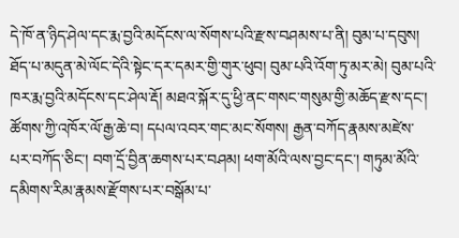དེ་ཁོ་ན་ཉིད་ཤེལ་དང་རྨ་བྱའི་མདོངས་ལ་སོགས་པའི་རྫས་བཤམས་པ་ནི། བུམ་པ་དབུས། ཐོད་པ་མདུན་མེ་ལོང་དེའི་སྟེང་དར་དམར་གྱི་གུར་ཕུབ། བུམ་པའི་འོག་ཏུ་མར་མེ། བུམ་པའི་ཁར་རྨ་བྱའི་མདོངས་དང་ཤེལ་རྡོ། མཐའ་སྐོར་དུ་ཕྱི་ནང་གསང་གསུམ་གྱི་མཆོད་རྫས་དང་། ཚོགས་ཀྱི་འཁོར་ལོ་རྒྱ་ཆེ་བ། དཔལ་འབར་གང་མང་སོགས། རྒྱན་བཀོད་རྣམས་མཛེས་པར་བཀོད་ཅིང་། བག་དྲོ་བྱིན་ཆགས་པར་བཤམ། ཕག་མོའི་ལས་བྱང་དང་། གཏུམ་མོའི་དམིགས་རིམ་རྣམས་རྫོགས་པར་བསྒོམ་པ་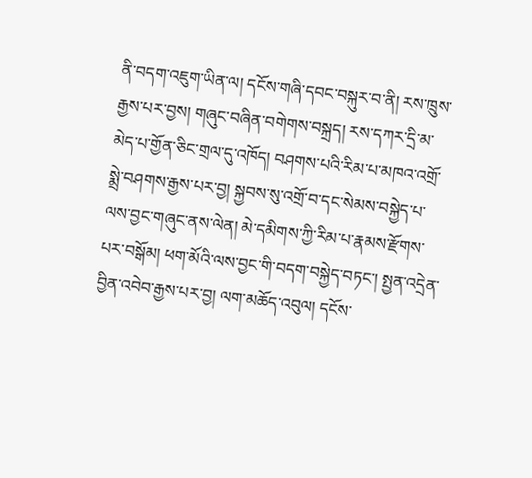ནི་བདག་འཇུག་ཡིན་ལ། དངོས་གཞི་དབང་བསྐུར་བ་ནི། རས་ཁྲུས་རྒྱས་པར་བྱས། གཞུང་བཞིན་བགེགས་བསྐྲད། རས་དཀར་དྲི་མ་མེད་པ་གྱོན་ཅིང་གྲལ་དུ་འཁོད། བཤགས་པའི་རིམ་པ་མཁའ་འགྲོ་སྨྲེ་བཤགས་རྒྱས་པར་བྱ། སྐྱབས་སུ་འགྲོ་བ་དང་སེམས་བསྐྱེད་པ་ལས་བྱང་གཞུང་ནས་ལེན། མེ་དམིགས་ཀྱི་རིམ་པ་རྣམས་རྫོགས་པར་བསྒོམ། ཕག་མོའི་ལས་བྱང་གི་བདག་བསྐྱེད་བཏང་། སྤྱན་འདྲེན་བྱིན་འབེབ་རྒྱས་པར་བྱ། ལག་མཆོད་འབུལ། དངོས་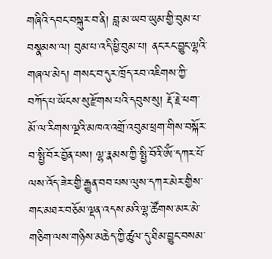གཞིའི་དབང་བསྐུར་བ་ནི། བླ་མ་ཡབ་ཡུམ་གྱི་བུམ་པ་བསྣམས་ལ། བུམ་པ་འདི་ཕྱི་བུམ་པ། ནང་རང་བྱུང་ལྷའི་གཞལ་མེད། གསང་བ་དུར་ཁྲོད་རབ་འཇིགས་ཀྱི་བཀོད་པ་ཡོངས་སུ་རྫོགས་པའི་དབུས་སུ། རྡོ་རྗེ་ཕག་མོ་ལ་རིགས་ལྔའི་མཁའ་འགྲོ་འབུམ་ཕྲག་གིས་བསྐོར་བ་སྤྱི་བོར་བྱོན་པས། ལྷ་རྣམས་ཀྱི་སྤྱི་བོའི་ཨོཾ་དཀར་པོ་ལས་འོད་ཟེར་གྱི་རྒྱུན་བབ་པས་ལུས་དཀར་མེར་གྱིས་གང་མཐར་བཅོམ་ལྡན་འདས་མའི་ལྷ་ཚོགས་མར་མེ་གཅིག་ལས་གཉིས་མཆེད་ཀྱི་ཚུལ་དུ་ཐིམ་བྱུང་བསམ་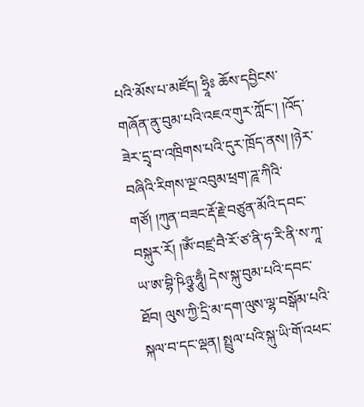པའི་མོས་པ་མཛོད། ཧྲཱིཿ ཆོས་དབྱིངས་གཞོན་ནུ་བུམ་པའི་འཇའ་གུར་ཀློང་། །འོད་ཟེར་དྲྭ་བ་འཁྲིགས་པའི་དུར་ཁྲོད་ནས། །ཉེར་བཞིའི་རིགས་ལྔ་འབུམ་ཕྲག་ཌཱ་ཀིའི་གཙོ། །ཀུན་བཟང་རྡོ་རྗེ་བཙུན་མོའི་དབང་བསྐུར་རོ། །ཨོཾ་བཛྲ་བཻ་རོ་ཙ་ནི་ཧ་རི་ནི་ས་ཀཱ་ཡ་ཨ་བྷི་ཥིཉྩ་ཧཱུྃ། དེས་སྐུ་བུམ་པའི་དབང་ཐོབ། ལུས་ཀྱི་དྲི་མ་དག་ལུས་ལྷ་བསྒོམ་པའི་སྐལ་བ་དང་ལྡན། སྤྲུལ་པའི་སྐུ་ཡི་གོ་འཕང་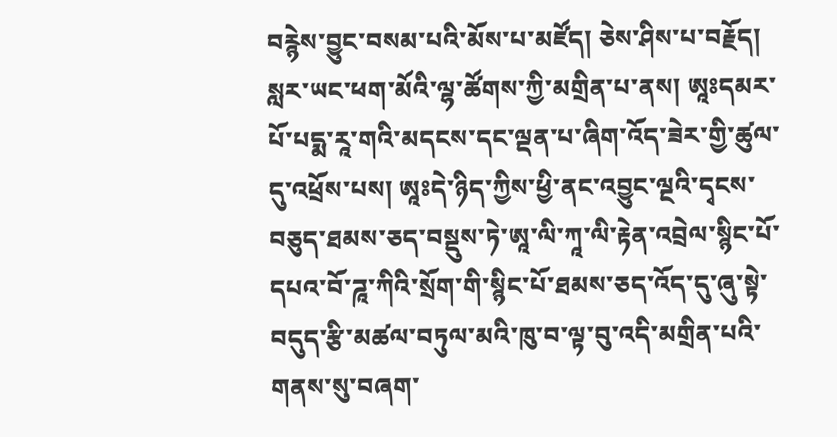བརྙེས་བྱུང་བསམ་པའི་མོས་པ་མཛོད། ཅེས་ཤིས་པ་བརྗོད། སླར་ཡང་ཕག་མོའི་ལྷ་ཚོགས་ཀྱི་མགྲིན་པ་ནས། ཨཱཿདམར་པོ་པདྨ་རཱ་གའི་མདངས་དང་ལྡན་པ་ཞིག་འོད་ཟེར་གྱི་ཚུལ་དུ་འཕྲོས་པས། ཨཱཿདེ་ཉིད་ཀྱིས་ཕྱི་ནང་འབྱུང་ལྔའི་དྭངས་བཅུད་ཐམས་ཅད་བསྡུས་ཏེ་ཨཱ་ལི་ཀཱ་ལི་རྟེན་འབྲེལ་སྙིང་པོ་དཔའ་བོ་ཌཱ་ཀིའི་སྲོག་གི་སྙིང་པོ་ཐམས་ཅད་འོད་དུ་ཞུ་སྟེ་བདུད་རྩི་མཚལ་བཏུལ་མའི་ཁུ་བ་ལྟ་བུ་འདི་མགྲིན་པའི་གནས་སུ་བཞག་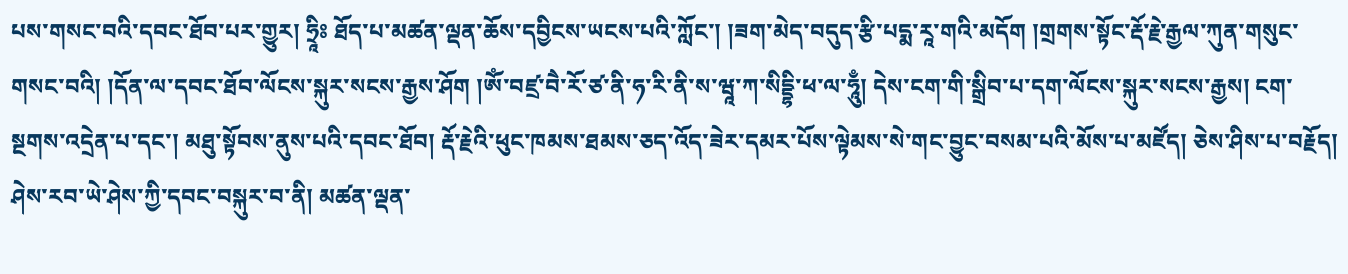པས་གསང་བའི་དབང་ཐོབ་པར་གྱུར། ཧྲཱིཿ ཐོད་པ་མཚན་ལྡན་ཆོས་དབྱིངས་ཡངས་པའི་ཀློང་། །ཟག་མེད་བདུད་རྩི་པདྨ་རཱ་གའི་མདོག །གྲགས་སྟོང་རྡོ་རྗེ་རྒྱལ་ཀུན་གསུང་གསང་བའི། །དོན་ལ་དབང་ཐོབ་ལོངས་སྐུར་སངས་རྒྱས་ཤོག །ཨོཾ་བཛྲ་བཻ་རོ་ཙ་ནི་ཧ་རི་ནི་ས་ཝཱ་ཀ་སིདྡྷི་ཕ་ལ་ཧཱུྃ། དེས་ངག་གི་སྒྲིབ་པ་དག་ལོངས་སྐུར་སངས་རྒྱས། ངག་སྔགས་འདྲེན་པ་དང་། མཐུ་སྟོབས་ནུས་པའི་དབང་ཐོབ། རྡོ་རྗེའི་ཕུང་ཁམས་ཐམས་ཅད་འོད་ཟེར་དམར་པོས་ལྟེམས་སེ་གང་བྱུང་བསམ་པའི་མོས་པ་མཛོད། ཅེས་ཤིས་པ་བརྗོད། ཤེས་རབ་ཡེ་ཤེས་ཀྱི་དབང་བསྐུར་བ་ནི། མཚན་ལྡན་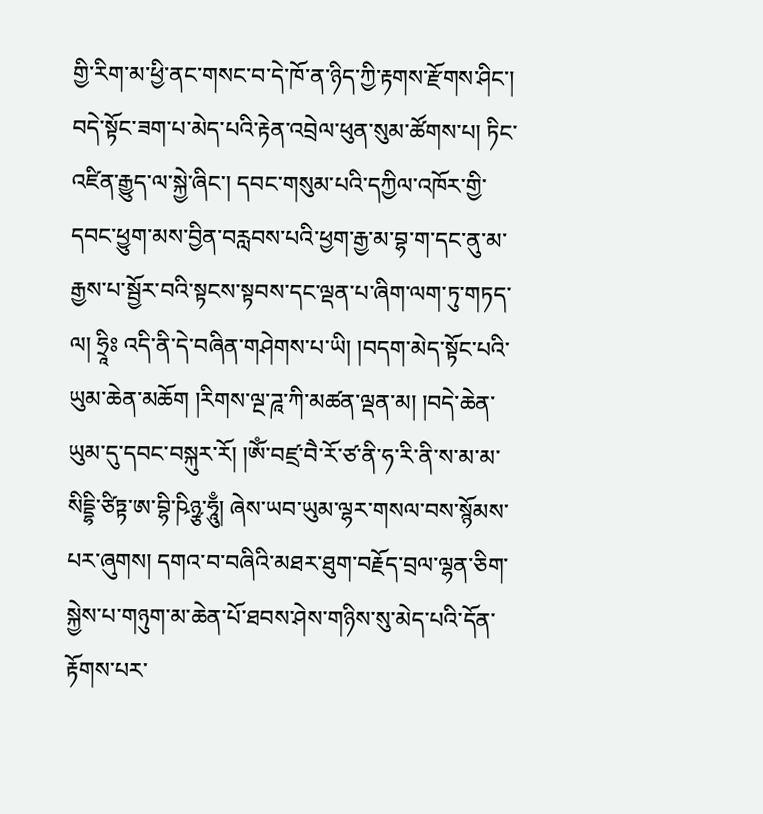གྱི་རིག་མ་ཕྱི་ནང་གསང་བ་དེ་ཁོ་ན་ཉིད་ཀྱི་རྟགས་རྫོགས་ཤིང་། བདེ་སྟོང་ཟག་པ་མེད་པའི་རྟེན་འབྲེལ་ཕུན་སུམ་ཚོགས་པ། ཏིང་འཛིན་རྒྱུད་ལ་སྐྱེ་ཞིང་། དབང་གསུམ་པའི་དཀྱིལ་འཁོར་གྱི་དབང་ཕྱུག་མས་བྱིན་བརླབས་པའི་ཕྱག་རྒྱ་མ་བྷ་ག་དང་ནུ་མ་རྒྱས་པ་སྦྱོར་བའི་སྟངས་སྟབས་དང་ལྡན་པ་ཞིག་ལག་ཏུ་གཏད་ལ། ཧྲཱིཿ འདི་ནི་དེ་བཞིན་གཤེགས་པ་ཡི། །བདག་མེད་སྟོང་པའི་ཡུམ་ཆེན་མཆོག །རིགས་ལྔ་ཌཱ་ཀི་མཚན་ལྡན་མ། །བདེ་ཆེན་ཡུམ་དུ་དབང་བསྐུར་རོ། །ཨོཾ་བཛྲ་བཻ་རོ་ཙ་ནི་ཧ་རི་ནི་ས་མ་མ་སིདྡྷི་ཙིཏྟ་ཨ་བྷི་ཥིཉྩ་ཧཱུྃ། ཞེས་ཡབ་ཡུམ་ལྷར་གསལ་བས་སྙོམས་པར་ཞུགས། དགའ་བ་བཞིའི་མཐར་ཐུག་བརྗོད་བྲལ་ལྷན་ཅིག་སྐྱེས་པ་གཉུག་མ་ཆེན་པོ་ཐབས་ཤེས་གཉིས་སུ་མེད་པའི་དོན་རྟོགས་པར་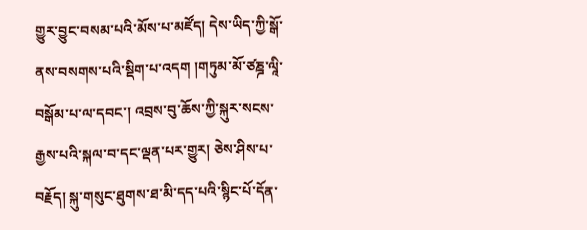གྱུར་བྱུང་བསམ་པའི་མོས་པ་མཛོད། དེས་ཡིད་ཀྱི་སྒོ་ནས་བསགས་པའི་སྡིག་པ་འདག །གཏུམ་མོ་ཙཎྜ་ལཱི་བསྒོམ་པ་ལ་དབང་། འབྲས་བུ་ཆོས་ཀྱི་སྐུར་སངས་རྒྱས་པའི་སྐལ་བ་དང་ལྡན་པར་གྱུར། ཅེས་ཤིས་པ་བརྗོད། སྐུ་གསུང་ཐུགས་ཐ་མི་དད་པའི་སྙིང་པོ་དོན་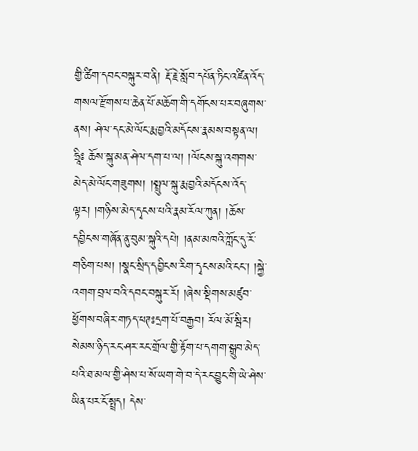གྱི་ཚིག་དབང་བསྐུར་བ་ནི། རྡོ་རྗེ་སློབ་དཔོན་ཏིང་འཛིན་འོད་གསལ་རྫོགས་པ་ཆེན་པོ་མཆོག་གི་དགོངས་པར་བཞུགས་ནས། ཤེལ་དང་མེ་ལོང་རྨ་བྱའི་མདོངས་རྣམས་བསྟན་ལ། ཧྲཱིཿ ཆོས་སྐུ་མན་ཤེལ་དག་པ་ལ། །ལོངས་སྐུ་འགགས་མེད་མེ་ལོང་གཟུགས། །སྤྲུལ་སྐུ་རྨ་བྱའི་མདོངས་འོད་ལྟར། །གཉིས་མེད་དྭངས་པའི་རྣམ་རོལ་ཀུན། །ཆོས་དབྱིངས་གཞོན་ནུ་བུམ་སྐུའི་དཔེ། །ནམ་མཁའི་ཀློང་དུ་རོ་གཅིག་པས། །སྣང་སྲིད་དབྱིངས་རིག་དྭངས་མའི་ངང་། །སྐྱེ་འགག་བྲལ་བའི་དབང་བསྐུར་རོ། །ཞེས་སྡིགས་མཛུབ་ཕྱོགས་བཞིར་གཏད་ཕཊཿདྲག་པོ་བརྒྱབ། རོལ་མོ་སྦིར། སེམས་ཉིད་རང་ཤར་རང་གྲོལ་གྱི་རྟོག་པ་དགག་སྒྲུབ་མེད་པའི་ཐ་མལ་གྱི་ཤེས་པ་སོ་ཡག་གེ་བ་དེ་རང་བྱུང་གི་ཡེ་ཤེས་ཡིན་པར་ངོ་སྤྲད། དེས་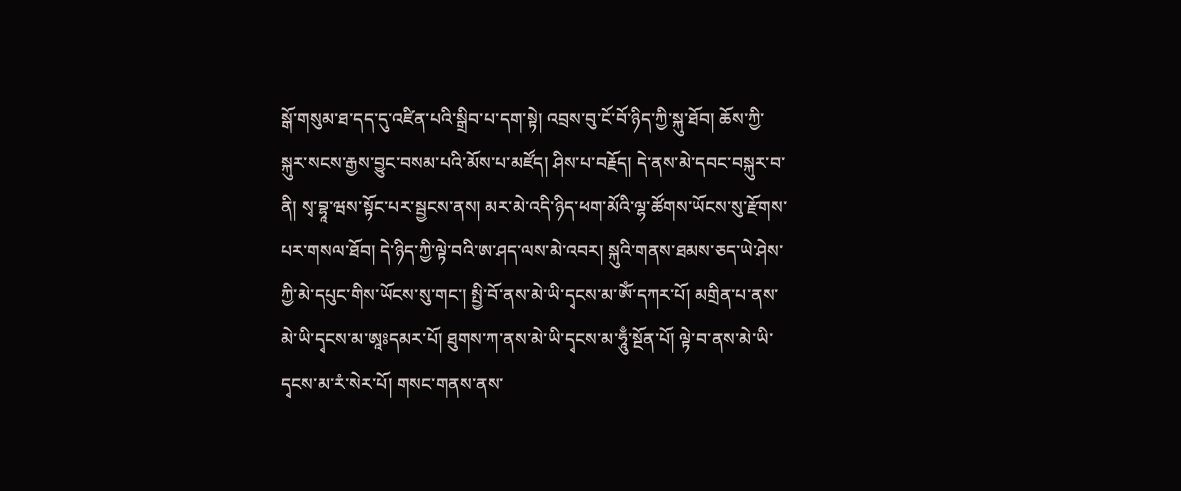སྒོ་གསུམ་ཐ་དད་དུ་འཛིན་པའི་སྒྲིབ་པ་དག་སྟེ། འབྲས་བུ་ངོ་བོ་ཉིད་ཀྱི་སྐུ་ཐོབ། ཆོས་ཀྱི་སྐུར་སངས་རྒྱས་བྱུང་བསམ་པའི་མོས་པ་མཛོད། ཤིས་པ་བརྗོད། དེ་ནས་མེ་དབང་བསྐུར་བ་ནི། སྭ་བྷཱ་ཝས་སྟོང་པར་སྦྱངས་ནས། མར་མེ་འདི་ཉིད་ཕག་མོའི་ལྷ་ཚོགས་ཡོངས་སུ་རྫོགས་པར་གསལ་ཐོབ། དེ་ཉིད་ཀྱི་ལྟེ་བའི་ཨ་ཤད་ལས་མེ་འབར། སྐུའི་གནས་ཐམས་ཅད་ཡེ་ཤེས་ཀྱི་མེ་དཔུང་གིས་ཡོངས་སུ་གང་། སྤྱི་བོ་ནས་མེ་ཡི་དྭངས་མ་ཨོཾ་དཀར་པོ། མགྲིན་པ་ནས་མེ་ཡི་དྭངས་མ་ཨཱཿདམར་པོ། ཐུགས་ཀ་ནས་མེ་ཡི་དྭངས་མ་ཧཱུྃ་སྔོན་པོ། ལྟེ་བ་ནས་མེ་ཡི་དྭངས་མ་རཾ་སེར་པོ། གསང་གནས་ནས་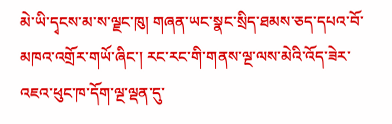མེ་ཡི་དྭངས་མ་ས་ལྗང་ཁུ། གཞན་ཡང་སྣང་སྲིད་ཐམས་ཅད་དཔའ་བོ་མཁའ་འགྲོར་གཡོ་ཞིང་། རང་རང་གི་གནས་ལྔ་ལས་མེའི་འོད་ཟེར་འཇའ་ཕུང་ཁ་དོག་ལྔ་ལྡན་དུ་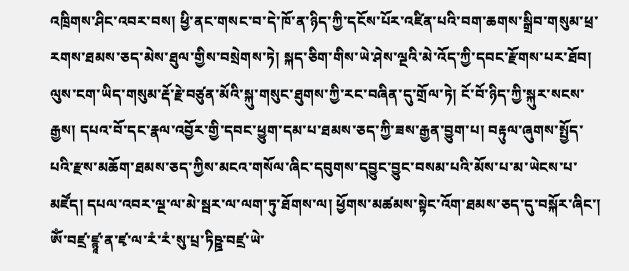འཁྲིགས་ཤིང་འབར་བས། ཕྱི་ནང་གསང་བ་དེ་ཁོ་ན་ཉིད་ཀྱི་དངོས་པོར་འཛིན་པའི་བག་ཆགས་སྒྲིབ་གསུམ་ཕྲ་རགས་ཐམས་ཅད་མེས་ཐུལ་གྱིས་བསྲེགས་ཏེ། སྐད་ཅིག་གིས་ཡེ་ཤེས་ལྔའི་མེ་འོད་ཀྱི་དབང་རྫོགས་པར་ཐོབ། ལུས་ངག་ཡིད་གསུམ་རྡོ་རྗེ་བཙུན་མོའི་སྐུ་གསུང་ཐུགས་ཀྱི་རང་བཞིན་དུ་གྲོལ་ཏེ། ངོ་བོ་ཉིད་ཀྱི་སྐུར་སངས་རྒྱས། དཔའ་བོ་དང་རྣལ་འབྱོར་གྱི་དབང་ཕྱུག་དམ་པ་ཐམས་ཅད་ཀྱི་ཟས་རྒྱན་བྱུག་པ། བརྟུལ་ཞུགས་སྤྱོད་པའི་རྫས་མཆོག་ཐམས་ཅད་ཀྱིས་མངའ་གསོལ་ཞིང་དབུགས་དབྱུང་བྱུང་བསམ་པའི་མོས་པ་མ་ཡེངས་པ་མཛོད། དཔལ་འབར་ལྔ་ལ་མེ་སྦར་ལ་ལག་ཏུ་ཐོགས་ལ། ཕྱོགས་མཚམས་སྟེང་འོག་ཐམས་ཅད་དུ་བསྐོར་ཞིང་། ཨོཾ་བཛྲ་ཛྙཱ་ན་ཛྭ་ལ་རཾ་རཾ་སུ་པྲ་ཏིཥྛ་བཛྲ་ཡེ་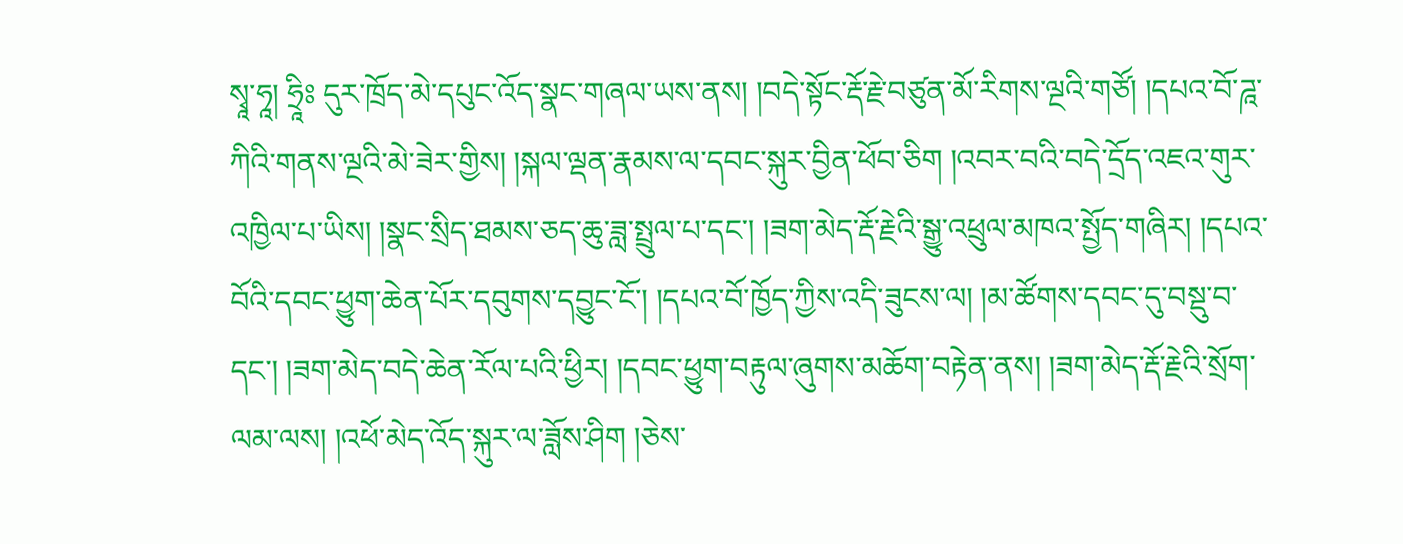སྭཱ་ཧཱ། ཧྲཱིཿ དུར་ཁྲོད་མེ་དཔུང་འོད་སྣང་གཞལ་ཡས་ནས། །བདེ་སྟོང་རྡོ་རྗེ་བཙུན་མོ་རིགས་ལྔའི་གཙོ། །དཔའ་བོ་ཌཱ་ཀིའི་གནས་ལྔའི་མེ་ཟེར་གྱིས། །སྐལ་ལྡན་རྣམས་ལ་དབང་སྐུར་བྱིན་ཕོབ་ཅིག །འབར་བའི་བདེ་དྲོད་འཇའ་གུར་འཁྱིལ་པ་ཡིས། །སྣང་སྲིད་ཐམས་ཅད་ཆུ་ཟླ་སྤྲུལ་པ་དང་། །ཟག་མེད་རྡོ་རྗེའི་སྒྱུ་འཕྲུལ་མཁའ་སྤྱོད་གཞིར། །དཔའ་བོའི་དབང་ཕྱུག་ཆེན་པོར་དབུགས་དབྱུང་ངོ་། །དཔའ་བོ་ཁྱོད་ཀྱིས་འདི་ཟུངས་ལ། །མ་ཚོགས་དབང་དུ་བསྡུ་བ་དང་། །ཟག་མེད་བདེ་ཆེན་རོལ་པའི་ཕྱིར། །དབང་ཕྱུག་བརྟུལ་ཞུགས་མཆོག་བརྟེན་ནས། །ཟག་མེད་རྡོ་རྗེའི་སྲོག་ལམ་ལས། །འཕོ་མེད་འོད་སྐུར་ལ་ཟློས་ཤིག །ཅེས་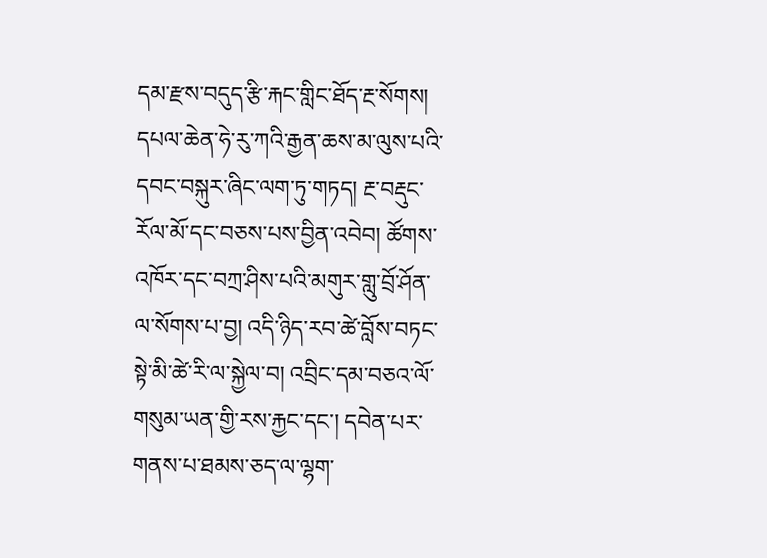དམ་རྫས་བདུད་རྩི་རྐང་གླིང་ཐོད་རྔ་སོགས། དཔལ་ཆེན་ཧེ་རུ་ཀའི་རྒྱན་ཆས་མ་ལུས་པའི་དབང་བསྐུར་ཞིང་ལག་ཏུ་གཏད། རྔ་བརྡུང་རོལ་མོ་དང་བཅས་པས་བྱིན་འབེབ། ཚོགས་འཁོར་དང་བཀྲ་ཤིས་པའི་མགུར་གླུ་བྲོ་ཤོན་ལ་སོགས་པ་བྱ། འདི་ཉིད་རབ་ཚེ་བློས་བཏང་སྟེ་མི་ཚེ་རི་ལ་སྐྱེལ་བ། འབྲིང་དམ་བཅའ་ལོ་གསུམ་ཡན་གྱི་རས་རྐྱང་དང་། དབེན་པར་གནས་པ་ཐམས་ཅད་ལ་ལྷག་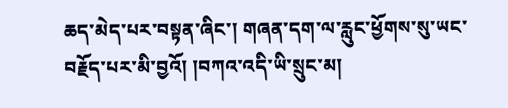ཆད་མེད་པར་བསྟན་ཞིང་། གཞན་དག་ལ་རླུང་ཕྱོགས་སུ་ཡང་བརྗོད་པར་མི་བྱའོ། །བཀའ་འདི་ཡི་སྲུང་མ།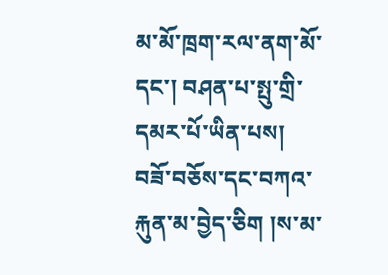མ་མོ་ཁྲག་རལ་ནག་མོ་དང་། བཤན་པ་སྤུ་གྲི་དམར་པོ་ཡིན་པས། བཟོ་བཅོས་དང་བཀའ་རྐུན་མ་བྱེད་ཅིག །ས་མ་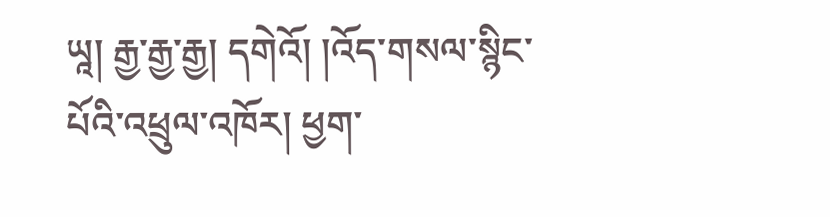ཡཱ། རྒྱ་རྒྱ་རྒྱ། དགེའོ། །འོད་གསལ་སྙིང་པོའི་འཕྲུལ་འཁོར། ཕྱག་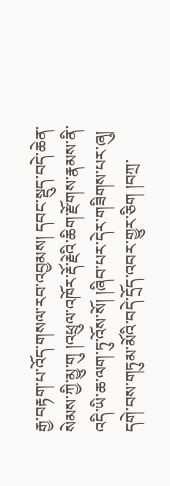རྒྱ་བརྟག་པ་འོད་གསལ་རབ་འབྱམས། དབང་སྡུད་བདེ་ཆེན་སེམས་ཀྱི་མྱུ་གུ །འཕྲུལ་འཁོར་རྡོ་རྗེའི་ཆིག་རྫོགས་རྣམས་ནི་འདི་ཡི་ཆ་ལག་ཏུ་འོས་སོ། །ཞིབ་པར་དེར་གཟིགས་པར་ཞུ། དགེ་བས་གཏུམ་མོའི་བདེ་དྲོད་འབར་གྱུར་ཅིག །བཀྲ་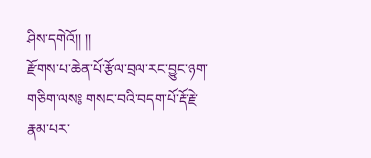ཤིས་དགེའོ།། །།
རྫོགས་པ་ཆེན་པོ་རྩོལ་བྲལ་རང་བྱུང་ཉག་གཅིག་ལས༔ གསང་བའི་བདག་པོ་རྡོ་རྗེ་རྣམ་པར་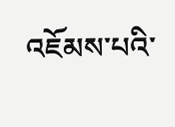འཇོམས་པའི་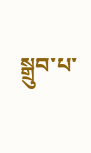སྒྲུབ་པ་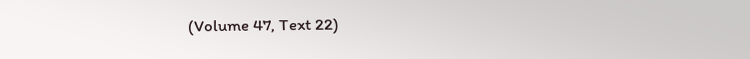(Volume 47, Text 22)